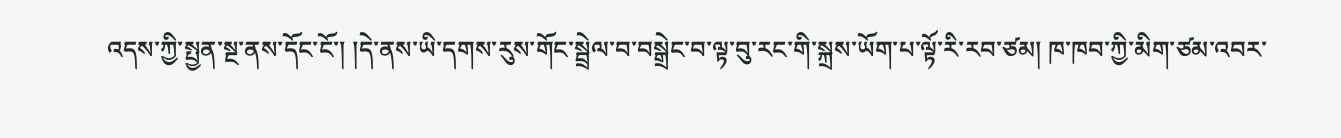འདས་ཀྱི་སྤྱན་སྔ་ནས་དོང་ངོ་། །དེ་ནས་ཡི་དགས་རུས་གོང་སྦྲེལ་བ་བསྒྲེང་བ་ལྟ་བུ་རང་གི་སྐྲས་ཡོག་པ་ལྟོ་རི་རབ་ཙམ། ཁ་ཁབ་ཀྱི་མིག་ཙམ་འབར་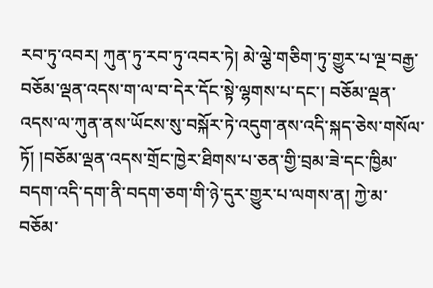རབ་ཏུ་འབར། ཀུན་ཏུ་རབ་ཏུ་འབར་ཏེ། མེ་ལྕེ་གཅིག་ཏུ་གྱུར་པ་ལྔ་བརྒྱ་བཅོམ་ལྡན་འདས་ག་ལ་བ་དེར་དོང་སྟེ་ལྷགས་པ་དང་། བཅོམ་ལྡན་འདས་ལ་ཀུན་ནས་ཡོངས་སུ་བསྐོར་ཏེ་འདུག་ནས་འདི་སྐད་ཅེས་གསོལ་ཏོ། །བཅོམ་ལྡན་འདས་གྲོང་ཁྱེར་ཐིགས་པ་ཅན་གྱི་བྲམ་ཟེ་དང་ཁྱིམ་བདག་འདི་དག་ནི་བདག་ཅག་གི་ཉེ་དུར་གྱུར་པ་ལགས་ན། ཀྱེ་མ་བཅོམ་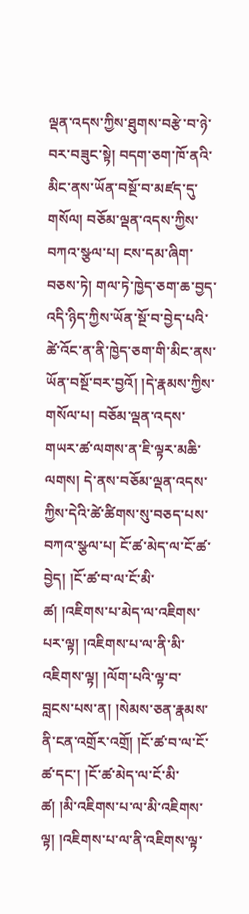ལྡན་འདས་ཀྱིས་ཐུགས་བརྩེ་བ་ཉེ་བར་བཟུང་སྟེ། བདག་ཅག་ཁོ་ནའི་མིང་ནས་ཡོན་བསྔོ་བ་མཛད་དུ་གསོལ། བཅོམ་ལྡན་འདས་ཀྱིས་བཀའ་སྩལ་པ། ངས་དམ་ཞིག་བཅས་ཏེ། གལ་ཏེ་ཁྱེད་ཅག་ཆ་བྱད་འདི་ཉིད་ཀྱིས་ཡོན་སྔོ་བ་བྱེད་པའི་ཚེ་འོང་ན་ནི་ཁྱེད་ཅག་གི་མིང་ནས་ཡོན་བསྔོ་བར་བྱའོ། །དེ་རྣམས་ཀྱིས་གསོལ་པ། བཅོམ་ལྡན་འདས་གཡར་ཚ་ལགས་ན་ཇི་ལྟར་མཆི་ལགས། དེ་ནས་བཅོམ་ལྡན་འདས་ཀྱིས་དེའི་ཚེ་ཚིགས་སུ་བཅད་པས་བཀའ་སྩལ་པ། ངོ་ཚ་མེད་ལ་ངོ་ཚ་བྱེད། །ངོ་ཚ་བ་ལ་ངོ་མི་ཚ། །འཇིགས་པ་མེད་ལ་འཇིགས་པར་ལྟ། །འཇིགས་པ་ལ་ནི་མི་འཇིགས་ལྟ། །ལོག་པའི་ལྟ་བ་བླངས་པས་ན། །སེམས་ཅན་རྣམས་ནི་ངན་འགྲོར་འགྲོ། །ངོ་ཚ་བ་ལ་ངོ་ཚ་དང་། །ངོ་ཚ་མེད་ལ་ངོ་མི་ཚ། །མི་འཇིགས་པ་ལ་མི་འཇིགས་ལྟ། །འཇིགས་པ་ལ་ནི་འཇིགས་ལྟ་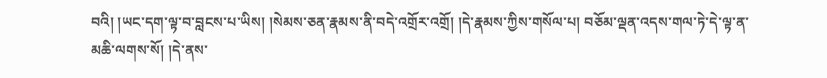བའི། །ཡང་དག་ལྟ་བ་བླངས་པ་ཡིས། །སེམས་ཅན་རྣམས་ནི་བདེ་འགྲོར་འགྲོ། །དེ་རྣམས་ཀྱིས་གསོལ་པ། བཅོམ་ལྡན་འདས་གལ་ཏེ་དེ་ལྟ་ན་མཆི་ལགས་སོ། །དེ་ནས་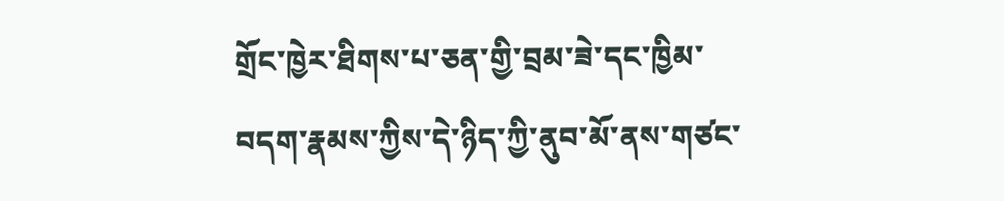གྲོང་ཁྱེར་ཐིགས་པ་ཅན་གྱི་བྲམ་ཟེ་དང་ཁྱིམ་བདག་རྣམས་ཀྱིས་དེ་ཉིད་ཀྱི་ནུབ་མོ་ནས་གཙང་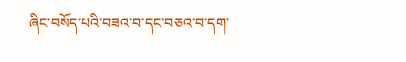ཞིང་བསོད་པའི་བཟའ་བ་དང་བཅའ་བ་དག་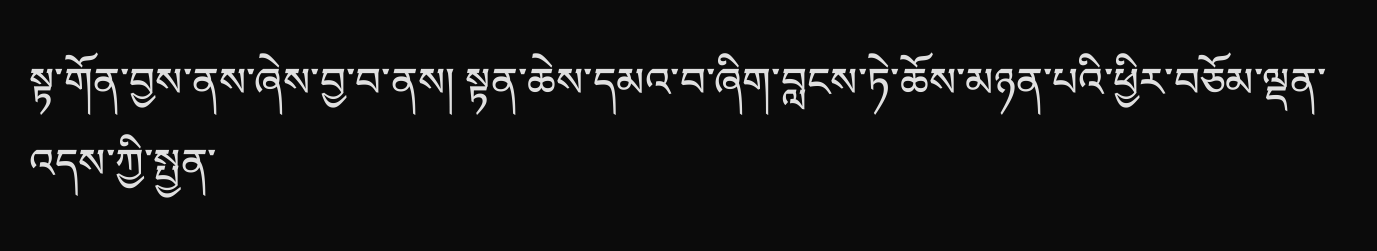སྟ་གོན་བྱས་ནས་ཞེས་བྱ་བ་ནས། སྟན་ཆེས་དམའ་བ་ཞིག་བླངས་ཏེ་ཆོས་མཉན་པའི་ཕྱིར་བཅོམ་ལྡན་འདས་ཀྱི་སྤྱན་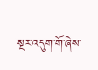སྔར་འདུག་གོ་ཞེས་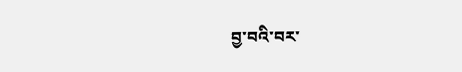བྱ་བའི་བར་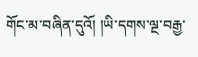གོང་མ་བཞིན་དུའོ། །ཡི་དགས་ལྔ་བརྒྱ་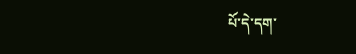པོ་དེ་དག་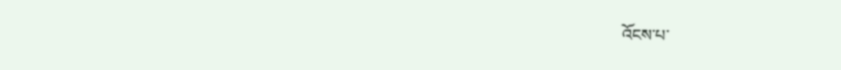འོངས་པ་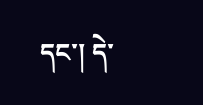དང་། དེ་